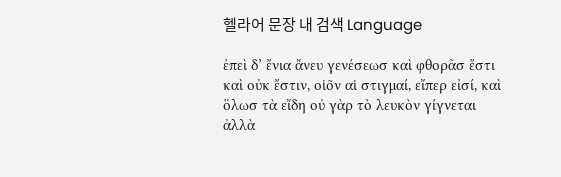헬라어 문장 내 검색 Language

ἐπεὶ δ’ ἔνια ἄνευ γενέσεωσ καὶ φθορᾶσ ἔστι καὶ οὐκ ἔστιν, οἱο͂ν αἱ στιγμαί, εἴπερ εἰσί, καὶ ὅλωσ τὰ εἴδη οὐ γὰρ τὸ λευκὸν γίγνεται ἀλλὰ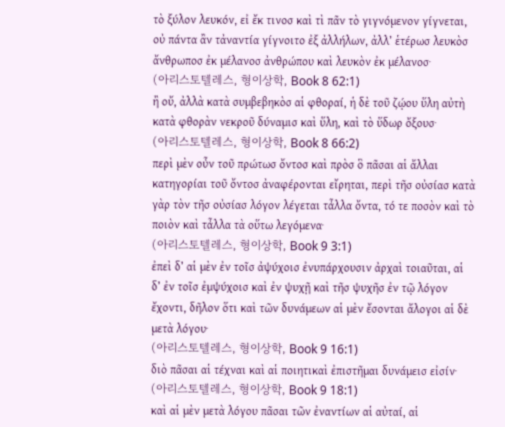τὸ ξύλον λευκόν, εἰ ἔκ τινοσ καὶ τὶ πᾶν τὸ γιγνόμενον γίγνεται, οὐ πάντα ἂν τἀναντία γίγνοιτο ἐξ ἀλλήλων, ἀλλ’ ἑτέρωσ λευκὸσ ἄνθρωποσ ἐκ μέλανοσ ἀνθρώπου καὶ λευκὸν ἐκ μέλανοσ·
(아리스토텔레스, 형이상학, Book 8 62:1)
ἢ οὔ, ἀλλὰ κατὰ συμβεβηκὸσ αἱ φθοραί, ἡ δὲ τοῦ ζῴου ὕλη αὐτὴ κατὰ φθορὰν νεκροῦ δύναμισ καὶ ὕλη, καὶ τὸ ὕδωρ ὄξουσ·
(아리스토텔레스, 형이상학, Book 8 66:2)
περὶ μὲν οὖν τοῦ πρώτωσ ὄντοσ καὶ πρὸσ ὃ πᾶσαι αἱ ἄλλαι κατηγορίαι τοῦ ὄντοσ ἀναφέρονται εἴρηται, περὶ τῆσ οὐσίασ κατὰ γὰρ τὸν τῆσ οὐσίασ λόγον λέγεται τἆλλα ὄντα, τό τε ποσὸν καὶ τὸ ποιὸν καὶ τἆλλα τὰ οὕτω λεγόμενα·
(아리스토텔레스, 형이상학, Book 9 3:1)
ἐπεὶ δ’ αἱ μὲν ἐν τοῖσ ἀψύχοισ ἐνυπάρχουσιν ἀρχαὶ τοιαῦται, αἱ δ’ ἐν τοῖσ ἐμψύχοισ καὶ ἐν ψυχῇ καὶ τῆσ ψυχῆσ ἐν τῷ λόγον ἔχοντι, δῆλον ὅτι καὶ τῶν δυνάμεων αἱ μὲν ἔσονται ἄλογοι αἱ δὲ μετὰ λόγου·
(아리스토텔레스, 형이상학, Book 9 16:1)
διὸ πᾶσαι αἱ τέχναι καὶ αἱ ποιητικαὶ ἐπιστῆμαι δυνάμεισ εἰσίν·
(아리스토텔레스, 형이상학, Book 9 18:1)
καὶ αἱ μὲν μετὰ λόγου πᾶσαι τῶν ἐναντίων αἱ αὐταί, αἱ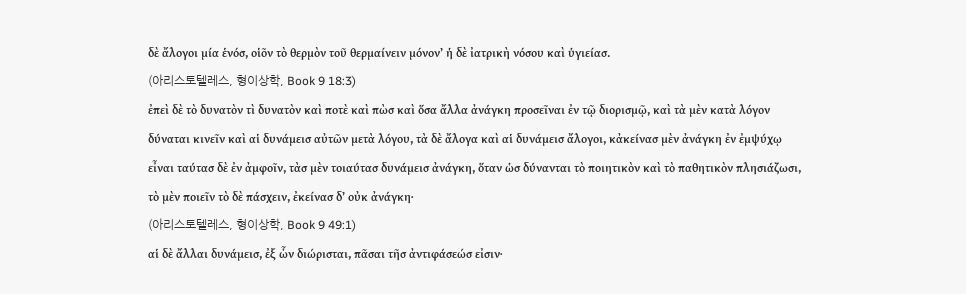δὲ ἄλογοι μία ἑνόσ, οἱο͂ν τὸ θερμὸν τοῦ θερμαίνειν μόνον’ ἡ δὲ ἰατρικὴ νόσου καὶ ὑγιείασ.
(아리스토텔레스, 형이상학, Book 9 18:3)
ἐπεὶ δὲ τὸ δυνατὸν τὶ δυνατὸν καὶ ποτὲ καὶ πὼσ καὶ ὅσα ἄλλα ἀνάγκη προσεῖναι ἐν τῷ διορισμῷ, καὶ τὰ μὲν κατὰ λόγον δύναται κινεῖν καὶ αἱ δυνάμεισ αὐτῶν μετὰ λόγου, τὰ δὲ ἄλογα καὶ αἱ δυνάμεισ ἄλογοι, κἀκείνασ μὲν ἀνάγκη ἐν ἐμψύχῳ εἶναι ταύτασ δὲ ἐν ἀμφοῖν, τὰσ μὲν τοιαύτασ δυνάμεισ ἀνάγκη, ὅταν ὡσ δύνανται τὸ ποιητικὸν καὶ τὸ παθητικὸν πλησιάζωσι, τὸ μὲν ποιεῖν τὸ δὲ πάσχειν, ἐκείνασ δ’ οὐκ ἀνάγκη·
(아리스토텔레스, 형이상학, Book 9 49:1)
αἱ δὲ ἄλλαι δυνάμεισ, ἐξ ὧν διώρισται, πᾶσαι τῆσ ἀντιφάσεώσ εἰσιν·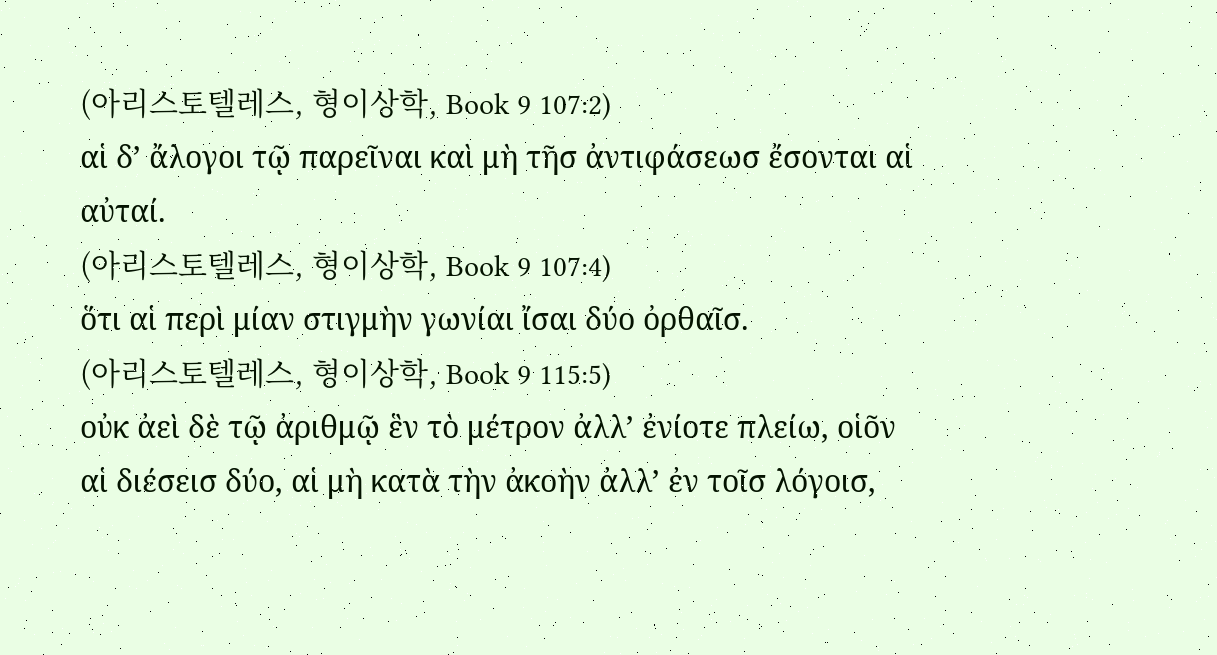(아리스토텔레스, 형이상학, Book 9 107:2)
αἱ δ’ ἄλογοι τῷ παρεῖναι καὶ μὴ τῆσ ἀντιφάσεωσ ἔσονται αἱ αὐταί.
(아리스토텔레스, 형이상학, Book 9 107:4)
ὅτι αἱ περὶ μίαν στιγμὴν γωνίαι ἴσαι δύο ὀρθαῖσ.
(아리스토텔레스, 형이상학, Book 9 115:5)
οὐκ ἀεὶ δὲ τῷ ἀριθμῷ ἓν τὸ μέτρον ἀλλ’ ἐνίοτε πλείω, οἱο͂ν αἱ διέσεισ δύο, αἱ μὴ κατὰ τὴν ἀκοὴν ἀλλ’ ἐν τοῖσ λόγοισ,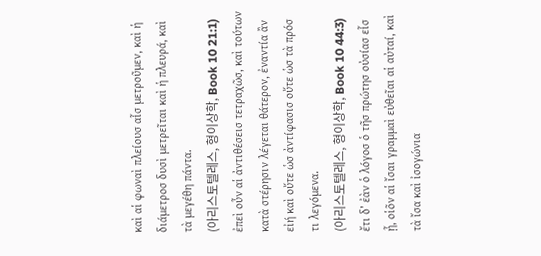καὶ αἱ φωναὶ πλείουσ αἷσ μετροῦμεν, καὶ ἡ διάμετροσ δυσὶ μετρεῖται καὶ ἡ πλευρά, καὶ τὰ μεγέθη πάντα.
(아리스토텔레스, 형이상학, Book 10 21:1)
ἐπεὶ οὖν αἱ ἀντιθέσεισ τετραχῶσ, καὶ τούτων κατὰ στέρησιν λέγεται θάτερον, ἐναντία ἂν εἰή καὶ οὔτε ὡσ ἀντίφασισ οὔτε ὡσ τὰ πρόσ τι λεγόμενα.
(아리스토텔레스, 형이상학, Book 10 44:3)
ἔτι δ’ ἐὰν ὁ λόγοσ ὁ τῆσ πρώτησ οὐσίασ εἷσ ᾖ, οἱο͂ν αἱ ἴσαι γραμμαὶ εὐθεῖαι αἱ αὐταί, καὶ τὰ ἴσα καὶ ἰσογώνια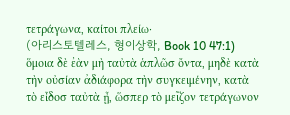τετράγωνα, καίτοι πλείω·
(아리스토텔레스, 형이상학, Book 10 47:1)
ὅμοια δὲ ἐὰν μὴ ταὐτὰ ἁπλῶσ ὄντα, μηδὲ κατὰ τὴν οὐσίαν ἀδιάφορα τὴν συγκειμένην, κατὰ τὸ εἶδοσ ταὐτὰ ᾖ, ὥσπερ τὸ μεῖζον τετράγωνον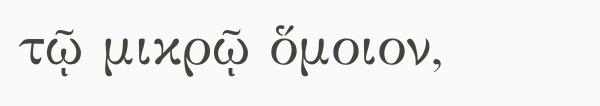τῷ μικρῷ ὅμοιον,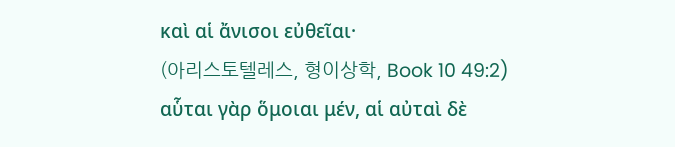καὶ αἱ ἄνισοι εὐθεῖαι·
(아리스토텔레스, 형이상학, Book 10 49:2)
αὗται γὰρ ὅμοιαι μέν, αἱ αὐταὶ δὲ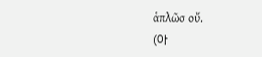ἁπλῶσ οὔ.
(아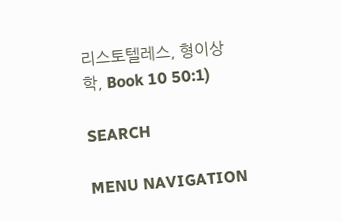리스토텔레스, 형이상학, Book 10 50:1)

SEARCH

MENU NAVIGATION